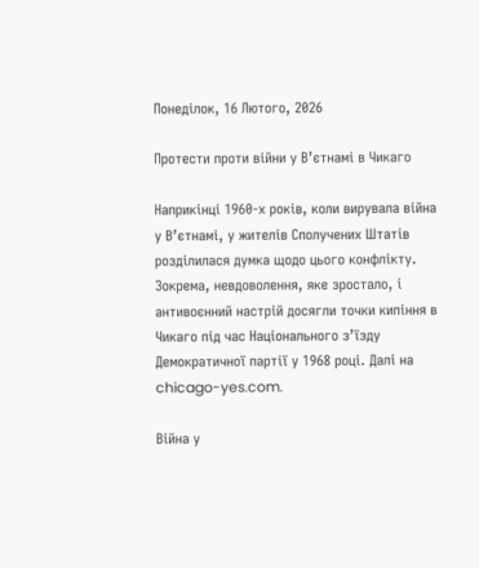Понеділок, 16 Лютого, 2026

Протести проти війни у В’єтнамі в Чикаго

Наприкінці 1960-х років, коли вирувала війна у В’єтнамі, у жителів Сполучених Штатів розділилася думка щодо цього конфлікту. Зокрема, невдоволення, яке зростало, і антивоєнний настрій досягли точки кипіння в Чикаго під час Національного з’їзду Демократичної партії у 1968 році. Далі на chicago-yes.com.

Війна у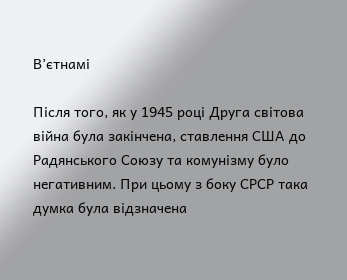В’єтнамі

Після того, як у 1945 році Друга світова війна була закінчена, ставлення США до Радянського Союзу та комунізму було негативним. При цьому з боку СРСР така думка була відзначена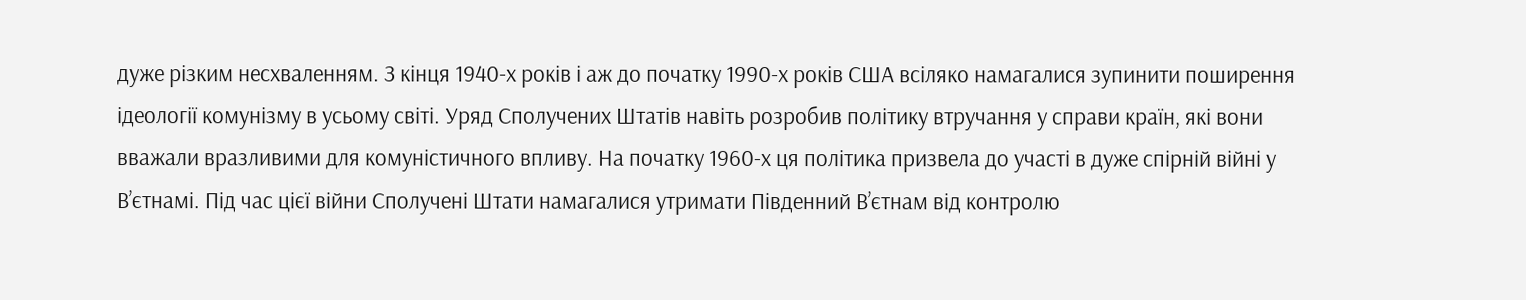дуже різким несхваленням. З кінця 1940-х років і аж до початку 1990-х років США всіляко намагалися зупинити поширення ідеології комунізму в усьому світі. Уряд Сполучених Штатів навіть розробив політику втручання у справи країн, які вони вважали вразливими для комуністичного впливу. На початку 1960-х ця політика призвела до участі в дуже спірній війні у В’єтнамі. Під час цієї війни Сполучені Штати намагалися утримати Південний В’єтнам від контролю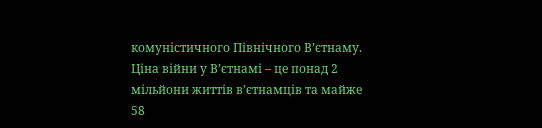комуністичного Північного В’єтнаму. Ціна війни у В’єтнамі – це понад 2 мільйони життів в’єтнамців та майже 58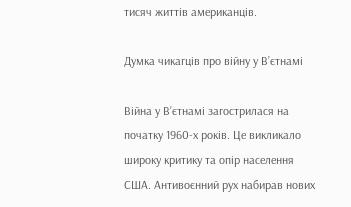тисяч життів американців.

Думка чикагців про війну у В’єтнамі

Війна у В’єтнамі загострилася на початку 1960-х років. Це викликало широку критику та опір населення США. Антивоєнний рух набирав нових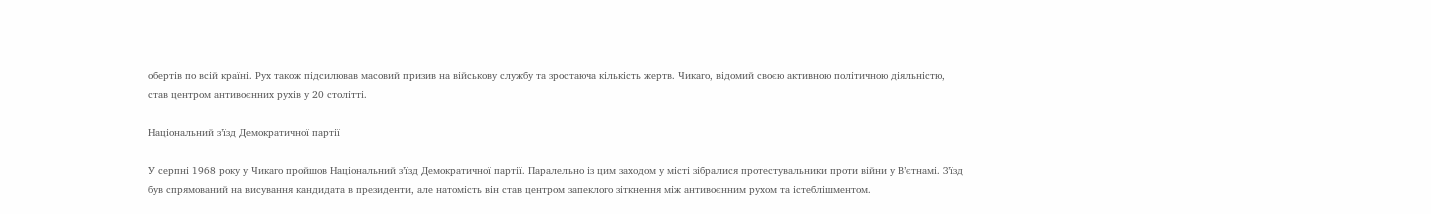обертів по всій країні. Рух також підсилював масовий призив на військову службу та зростаюча кількість жертв. Чикаго, відомий своєю активною політичною діяльністю, став центром антивоєнних рухів у 20 столітті.

Національний з’їзд Демократичної партії

У серпні 1968 року у Чикаго пройшов Національний з’їзд Демократичної партії. Паралельно із цим заходом у місті зібралися протестувальники проти війни у В’єтнамі. З’їзд був спрямований на висування кандидата в президенти, але натомість він став центром запеклого зіткнення між антивоєнним рухом та істеблішментом.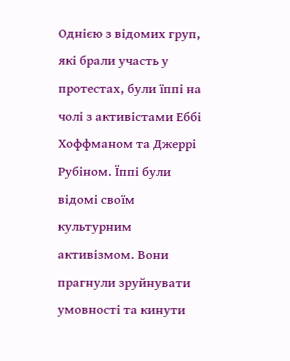Однією з відомих груп, які брали участь у протестах, були їппі на чолі з активістами Еббі Хоффманом та Джеррі Рубіном. Їппі були відомі своїм культурним активізмом. Вони прагнули зруйнувати умовності та кинути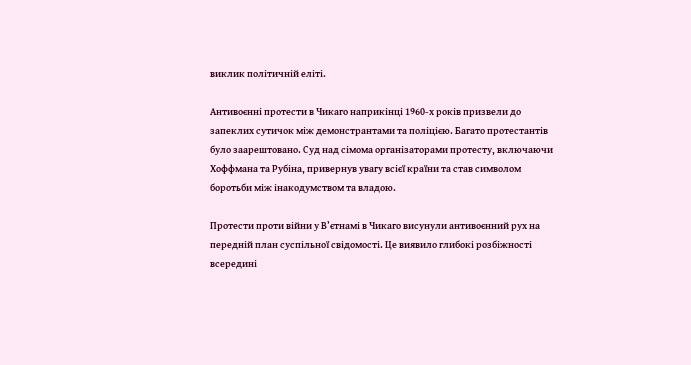виклик політичній еліті.

Антивоєнні протести в Чикаго наприкінці 1960-х років призвели до запеклих сутичок між демонстрантами та поліцією. Багато протестантів було заарештовано. Суд над сімома організаторами протесту, включаючи Хоффмана та Рубіна, привернув увагу всієї країни та став символом боротьби між інакодумством та владою.

Протести проти війни у В’єтнамі в Чикаго висунули антивоєнний рух на передній план суспільної свідомості. Це виявило глибокі розбіжності всередині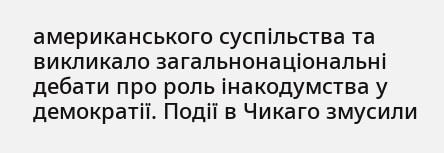американського суспільства та викликало загальнонаціональні дебати про роль інакодумства у демократії. Події в Чикаго змусили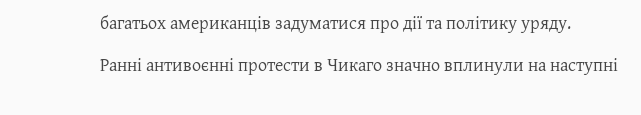багатьох американців задуматися про дії та політику уряду.

Ранні антивоєнні протести в Чикаго значно вплинули на наступні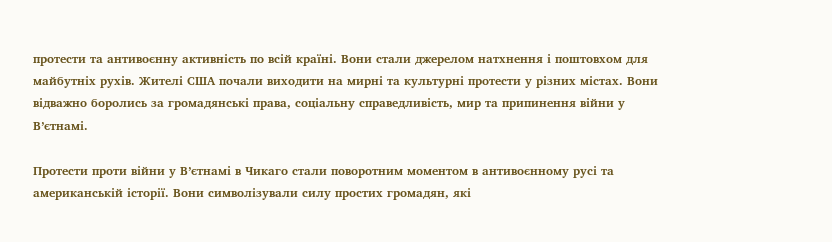протести та антивоєнну активність по всій країні. Вони стали джерелом натхнення і поштовхом для майбутніх рухів. Жителі США почали виходити на мирні та культурні протести у різних містах. Вони відважно боролись за громадянські права, соціальну справедливість, мир та припинення війни у В’єтнамі.

Протести проти війни у В’єтнамі в Чикаго стали поворотним моментом в антивоєнному русі та американській історії. Вони символізували силу простих громадян, які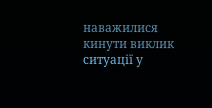наважилися кинути виклик ситуації у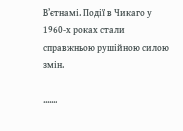В’єтнамі. Події в Чикаго у 1960-х роках стали справжньою рушійною силою змін.

.......